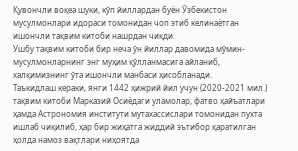Қувончли воқеа шуки, кўп йиллардан буён Ўзбекистон мусулмонлари идораси томонидан чоп этиб келинаётган ишончли тақвим китоби нашрдан чиқди.
Ушбу тақвим китоби бир неча ўн йиллар давомида мўмин-мусулмонларнинг энг муҳим қўлланмасига айланиб, халқимизнинг ўта ишончли манбаси ҳисобланади.
Таъкидлаш кераки, янги 1442 ҳижрий йил учун (2020-2021 мил.) тақвим китоби Марказий Осиёдаги уламолар, фатво ҳайъатлари ҳамда Астрономия институти мутахассислари томонидан пухта ишлаб чиқилиб, ҳар бир жиҳатга жиддий эътибор қаратилган ҳолда намоз вақтлари ниҳоятда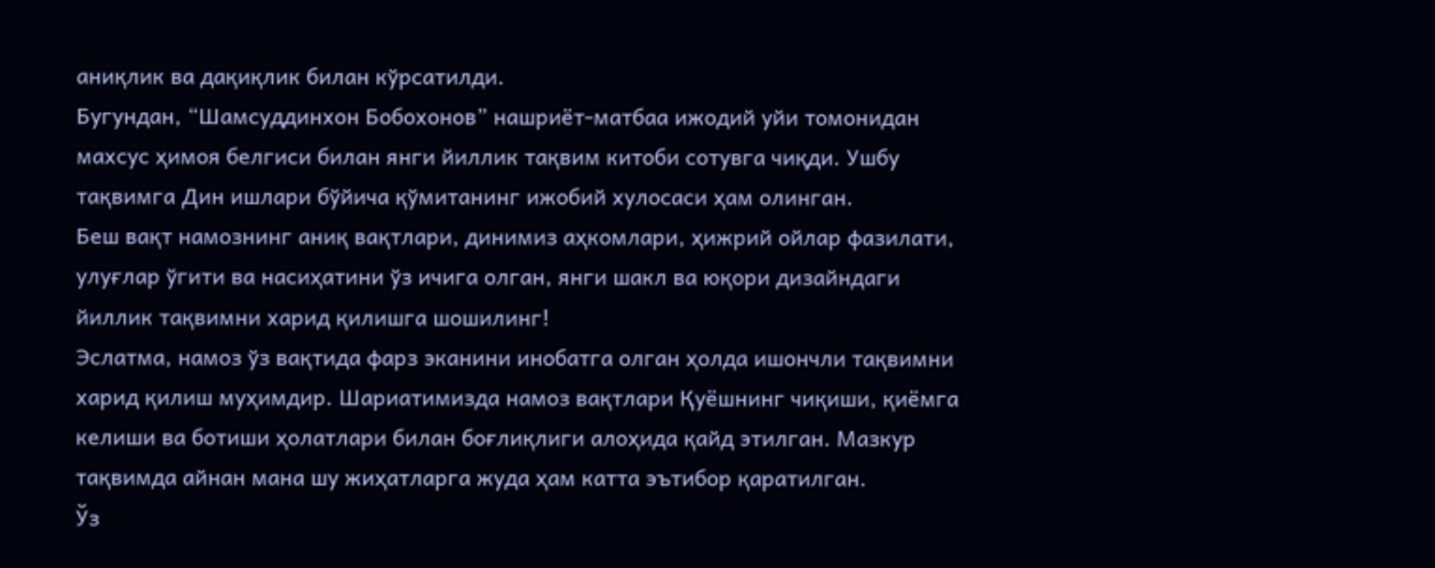аниқлик ва дақиқлик билан кўрсатилди.
Бугундан, “Шамсуддинхон Бобохонов” нашриёт-матбаа ижодий уйи томонидан махсус ҳимоя белгиси билан янги йиллик тақвим китоби сотувга чиқди. Ушбу тақвимга Дин ишлари бўйича қўмитанинг ижобий хулосаси ҳам олинган.
Беш вақт намознинг аниқ вақтлари, динимиз аҳкомлари, ҳижрий ойлар фазилати, улуғлар ўгити ва насиҳатини ўз ичига олган, янги шакл ва юқори дизайндаги йиллик тақвимни харид қилишга шошилинг!
Эслатма, намоз ўз вақтида фарз эканини инобатга олган ҳолда ишончли тақвимни харид қилиш муҳимдир. Шариатимизда намоз вақтлари Қуёшнинг чиқиши, қиёмга келиши ва ботиши ҳолатлари билан боғлиқлиги алоҳида қайд этилган. Мазкур тақвимда айнан мана шу жиҳатларга жуда ҳам катта эътибор қаратилган.
Ўз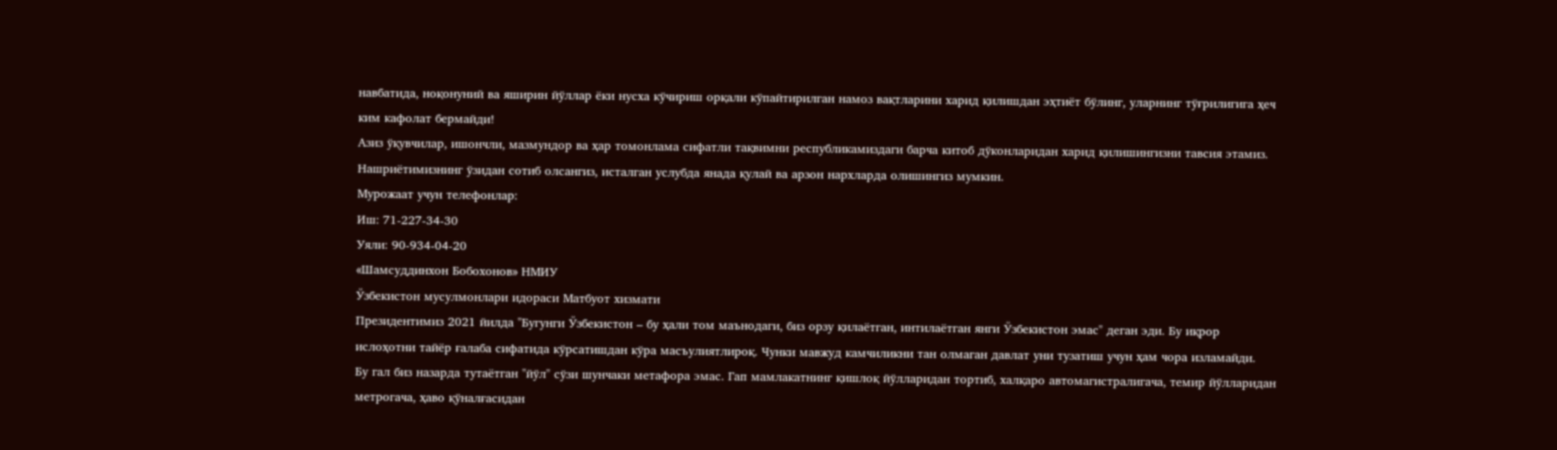навбатида, ноқонуний ва яширин йўллар ёки нусха кўчириш орқали кўпайтирилган намоз вақтларини харид қилишдан эҳтиёт бўлинг, уларнинг тўғрилигига ҳеч ким кафолат бермайди!
Азиз ўқувчилар, ишончли, мазмундор ва ҳар томонлама сифатли тақвимни республикамиздаги барча китоб дўконларидан харид қилишингизни тавсия этамиз. Нашриётимизнинг ўзидан сотиб олсангиз, исталган услубда янада қулай ва арзон нархларда олишингиз мумкин.
Мурожаат учун телефонлар:
Иш: 71-227-34-30
Уяли: 90-934-04-20
«Шамсуддинхон Бобохонов» НМИУ
Ўзбекистон мусулмонлари идораси Матбуот хизмати
Президентимиз 2021 йилда "Бугунги Ўзбекистон – бу ҳали том маънодаги, биз орзу қилаётган, интилаётган янги Ўзбекистон эмас" деган эди. Бу иқрор ислоҳотни тайёр ғалаба сифатида кўрсатишдан кўра масъулиятлироқ. Чунки мавжуд камчиликни тан олмаган давлат уни тузатиш учун ҳам чора изламайди.
Бу гал биз назарда тутаётган "йўл" сўзи шунчаки метафора эмас. Гап мамлакатнинг қишлоқ йўлларидан тортиб, халқаро автомагистралигача, темир йўлларидан метрогача, ҳаво қўналғасидан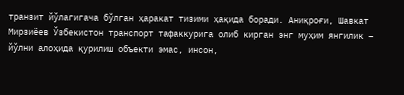транзит йўлагигача бўлган ҳаракат тизими ҳақида боради. Аниқроғи, Шавкат Мирзиёев Ўзбекистон транспорт тафаккурига олиб кирган энг муҳим янгилик – йўлни алоҳида қурилиш объекти эмас, инсон,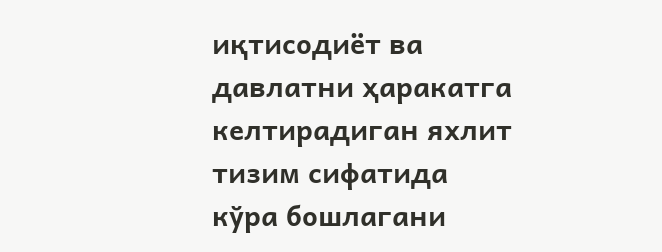иқтисодиёт ва давлатни ҳаракатга келтирадиган яхлит тизим сифатида кўра бошлагани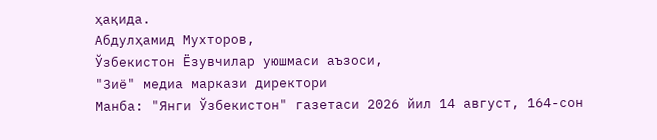ҳақида.
Абдулҳамид Мухторов,
Ўзбекистон Ёзувчилар уюшмаси аъзоси,
"Зиё" медиа маркази директори
Манба: "Янги Ўзбекистон" газетаси 2026 йил 14 август, 164-сон